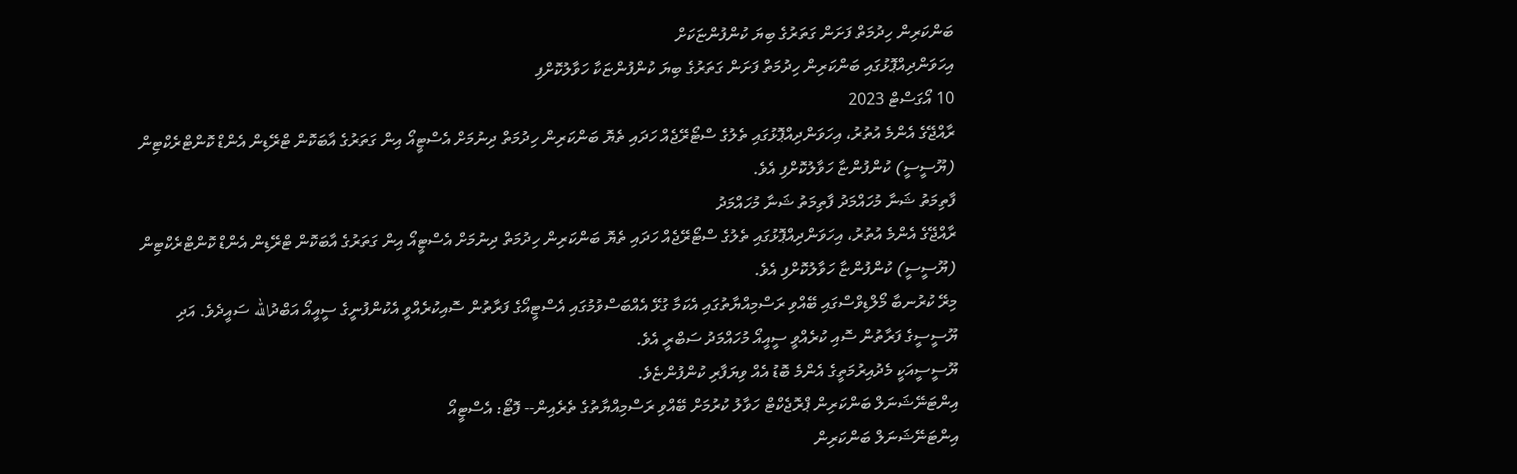ބަންކަރިން ހިދުމަތް ފަށަން ގަތަރުގެ ބިޔަ ކުންފުންޏަކަށް
އިހަވަންދިއްޕޮޅުގައި ބަންކަރިން ހިދުމަތް ފަށަން ގަތަރުގެ ބިޔަ ކުންފުންޏަކާ ހަވާލުކޮށްފި
10 އޯގަސްޓް 2023
ރާއްޖޭގެ އެންމެ އުތުރު، އިހަވަންދިއްޕޮޅުގައި ތެލުގެ ސްޓޯރޭޖެއް ހަދައި ތެޔޮ ބަންކަރިން ހިދުމަތް ދިނުމަށް އެސްޓީއޯ އިން ގަތަރުގެ އާބަކޮން ޓްރޭޑިން އެންޑް ކޮންޓްރެކްޓިން (ޔޫސީސީ) ކުންފުންޏާ ހަވާލުކޮށްފި އެވެ.
ފާތިމަތު ޝަނާ މުހައްމަދު ފާތިމަތު ޝަނާ މުހައްމަދު
ރާއްޖޭގެ އެންމެ އުތުރު، އިހަވަންދިއްޕޮޅުގައި ތެލުގެ ސްޓޯރޭޖެއް ހަދައި ތެޔޮ ބަންކަރިން ހިދުމަތް ދިނުމަށް އެސްޓީއޯ އިން ގަތަރުގެ އާބަކޮން ޓްރޭޑިން އެންޑް ކޮންޓްރެކްޓިން (ޔޫސީސީ) ކުންފުންޏާ ހަވާލުކޮށްފި އެވެ.
މިރޭ ކުރުނބާ މޯލްޑިވްސްގައި ބޭއްވި ރަސްމިއްޔާތުގައި އެކަމާ ގުޅޭ އެއްބަސްވުމުގައި އެސްޓީއޯގެ ފަރާތުން ސޮއިކުރެއްވީ އެކުންފުނީގެ ސީއީއޯ އަބްދުالله ސައީދެވެ. އަދި ޔޫސީސީގެ ފަރާތުން ސޮއި ކުރެއްވީ ސީއީއޯ މުހައްމަދު ސަބްރީ އެވެ.
ޔޫސީސީއަކީ މެދުއިރުމަތީގެ އެންމެ ބޮޑު އެއް ވިޔަފާރި ކުންފުންޏެވެ.
އިންޓަނޭޝަނަލް ބަންކަރިން ޕްރޮޖެކްޓް ހަވާލު ކުރުމަށް ބޭއްވި ރަސްމިއްޔާތުގެ ތެރެއިން-- ފޮޓޯ: އެސްޓީއޯ
އިންޓަނޭޝަނަލް ބަންކަރިން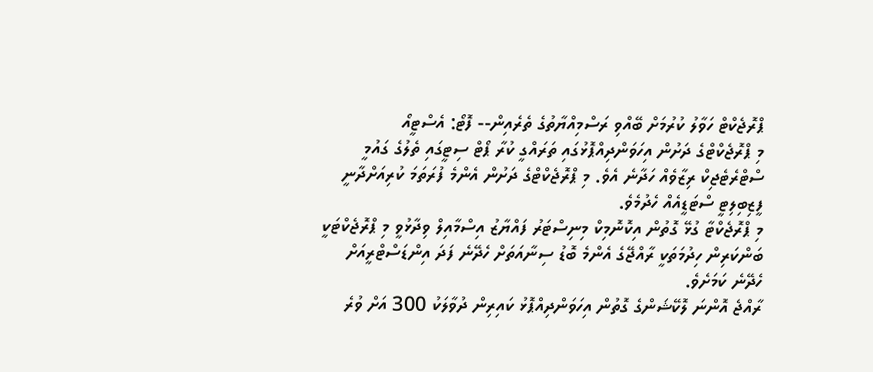ޕްރޮޖެކްޓް ހަވާލު ކުރުމަށް ބޭއްވި ރަސްމިއްޔާތުގެ ތެރެއިން-- ފޮޓޯ: އެސްޓީއޯ
މި ޕްރޮޖެކްޓްގެ ދަށުން އިހަވަންދިއްޕޮޅުގައި ތަރައްގީ ކުރާ ޕޯޓް ސިޓީގައި ތެލުގެ ގައުމީ ސްޓްރެޓެޖިކް ރިޒާވެއް ހަދާނެ އެވެ. މި ޕްރޮޖެކްޓްގެ ދަށުން އެންމެ ފުރަތަމަ ކުރިއަށްދާނީ ފީޒިބިލިޓީ ސްޓަޑީއެއް ހެދުމެވެ.
މި ޕްރޮޖެކްޓާ ގުޅޭ ގޮތުން އިކޮނޮމިކް މިނިސްޓަރު ފައްޔާޒު އިސްމާއިލް ވިދާޅުވީ މި ޕްރޮޖެކްޓަކީ ބަންކަރިން ހިދުމަތަކީ ރާއްޖޭގެ އެންމެ ބޮޑު ސިނާއަތަށް ހެދޭނެ ފަދަ އިންޑަސްޓްރީއަށް ހެދޭނެ ކަމަށެވެ.
ރާއްޖެ އޮންނަ ލޮކޭޝަންގެ ގޮތުން އިހަވަންދިއްޕޮޅު ކައިރިން ދުވާލަކު 300 އަށް ވުރެ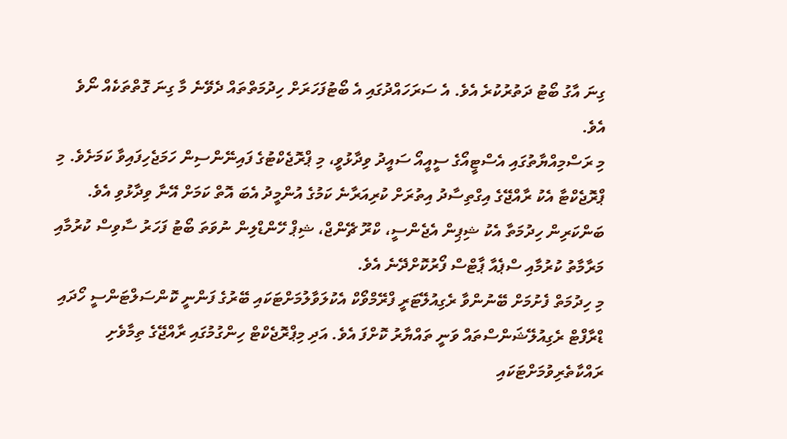ގިނަ އާގު ބޯޓު ދަތުރުކުރެ އެވެ. އެ ސަރަހައްދުގައި އެ ބޯޓުފަހަރަށް ހިދުމަތްތައް ދެވޭނެ މާ ގިނަ ގޮތްތަކެއް ނޯވެ އެވެ.
މި ރަސްމިއްޔާތުގައި އެސްޓީއޯގެ ސީއީއޯ ސައީދު ވިދާޅުވީ، މި ޕްރޮޖެކްޓުގެ ފައިނޭންސިން ހަމަޖެހިފައިވާ ކަމަށެވެ. މި ޕްރޮޖެކްޓާ އެކު ރާއްޖޭގެ އިގްތިސާދު އިތުރަށް ކުރިއަރާނެ ކަމުގެ އުންމީދު އެބަ އޮތް ކަމަށް އޭނާ ވިދާޅުވި އެވެ.
ބަންކަރިން ހިދުމަތާ އެކު ޝިޕިން އެޖެންސީ، ކްރޫ ޗޭންޖް، ޝިޕް ހޭންޑްލިން ނުވަތަ ބޯޓު ފަހަރު ސާވިސް ކުރުމާއި މަރާމާތު ކުރުމާއި ސްޕެއާ ޕާޓްސް ފޯރުކޮށްދޭނެ އެވެ.
މި ހިދުމަތް ފެށުމަށް ބޭނުންވާ ރެގިއުލޭޓަރީ ފްރޭމްވޯކް އެކުލަވާލުމަށްޓަކައި ބޭރުގެ ފަންނީ ކޮންސަލްޓަންސީ ހޯދައި ޑްރާފްޓް ރެގިއުލޭޝަންސްތައް ވަނީ ތައްޔާރު ކޮށްފަ އެވެ. އަދި މިޕްރޮޖެކްޓް ހިންގުމުގައި ރާއްޖޭގެ ތިމާވެށި ރައްކާތެރިވުމަށްޓަކައި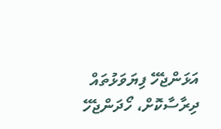އަޅަންޖެހޭ ފިޔަވަޅުތައް ދިރާސާކޮށް، ހޯދަންޖެހޭ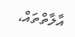އާލާތްތައް،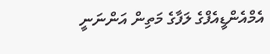އެމްއެންޑީއެފްގެ ލަފާގެ މަތިން އަންނަނީ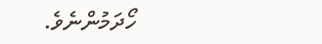ހޯދަމުންނެވެ.